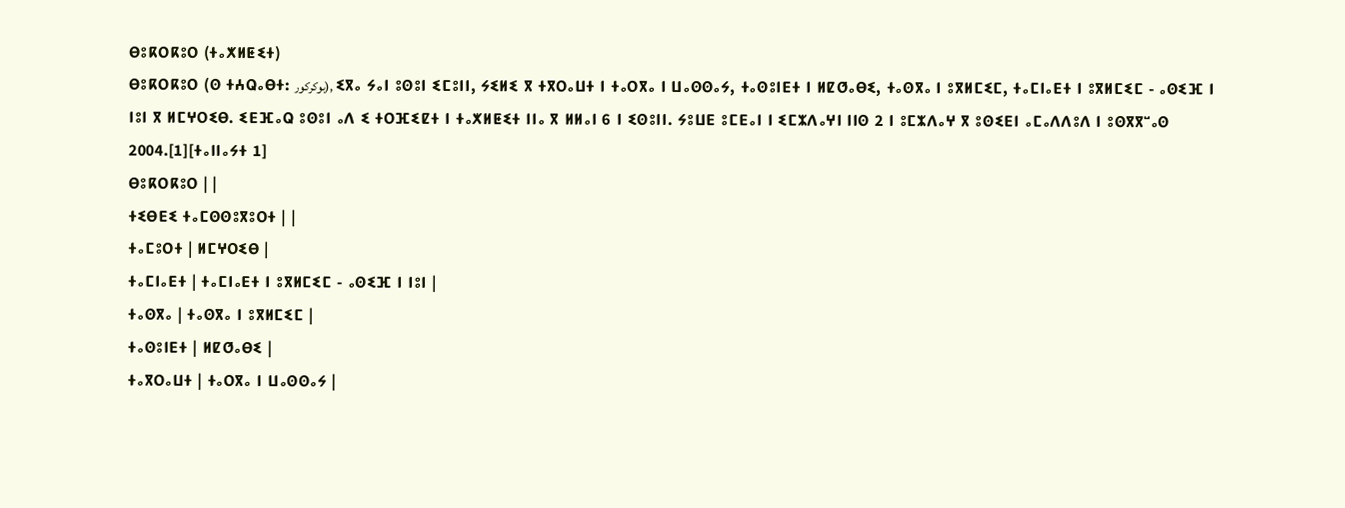ⴱⵓⴽⵔⴽⵓⵔ (ⵜⴰⵅⵍⵟⵉⵜ)
ⴱⵓⴽⵔⴽⵓⵔ (ⵙ ⵜⵄⵕⴰⴱⵜ: بوكركور), ⵉⴳⴰ ⵢⴰⵏ ⵓⵙⵓⵏ ⵉⵎⵓⵏⵏ, ⵢⵉⵍⵉ ⴳ ⵜⴳⵔⴰⵡⵜ ⵏ ⵜⴰⵔⴳⴰ ⵏ ⵡⴰⵙⵙⴰⵢ, ⵜⴰⵙⵓⵏⴹⵜ ⵏ ⵍⵇⵚⴰⴱⵉ, ⵜⴰⵙⴳⴰ ⵏ ⵓⴳⵍⵎⵉⵎ, ⵜⴰⵎⵏⴰⴹⵜ ⵏ ⵓⴳⵍⵎⵉⵎ - ⴰⵙⵉⴼ ⵏ ⵏⵓⵏ ⴳ ⵍⵎⵖⵔⵉⴱ. ⵉⴹⴼⴰⵕ ⵓⵙⵓⵏ ⴰⴷ ⵉ ⵜⵔⴼⵉⵇⵜ ⵏ ⵜⴰⵅⵍⵟⵉⵜ ⵏⵏⴰ ⴳ ⵍⵍⴰⵏ 6 ⵏ ⵉⵙⵓⵏⵏ. ⵢⵓⵡⴹ ⵓⵎⴹⴰⵏ ⵏ ⵉⵎⵣⴷⴰⵖⵏ ⵏⵏⵙ 2 ⵏ ⵓⵎⵣⴷⴰⵖ ⴳ ⵓⵙⵉⴹⵏ ⴰⵎⴰⴷⴷⵓⴷ ⵏ ⵓⵙⴳⴳⵯⴰⵙ 2004.[1][ⵜⴰⵏⵏⴰⵢⵜ 1]
ⴱⵓⴽⵔⴽⵓⵔ | |
ⵜⵉⴱⴹⵉ ⵜⴰⵎⵙⵙⵓⴳⵓⵔⵜ | |
ⵜⴰⵎⵓⵔⵜ | ⵍⵎⵖⵔⵉⴱ |
ⵜⴰⵎⵏⴰⴹⵜ | ⵜⴰⵎⵏⴰⴹⵜ ⵏ ⵓⴳⵍⵎⵉⵎ - ⴰⵙⵉⴼ ⵏ ⵏⵓⵏ |
ⵜⴰⵙⴳⴰ | ⵜⴰⵙⴳⴰ ⵏ ⵓⴳⵍⵎⵉⵎ |
ⵜⴰⵙⵓⵏⴹⵜ | ⵍⵇⵚⴰⴱⵉ |
ⵜⴰⴳⵔⴰⵡⵜ | ⵜⴰⵔⴳⴰ ⵏ ⵡⴰⵙⵙⴰⵢ |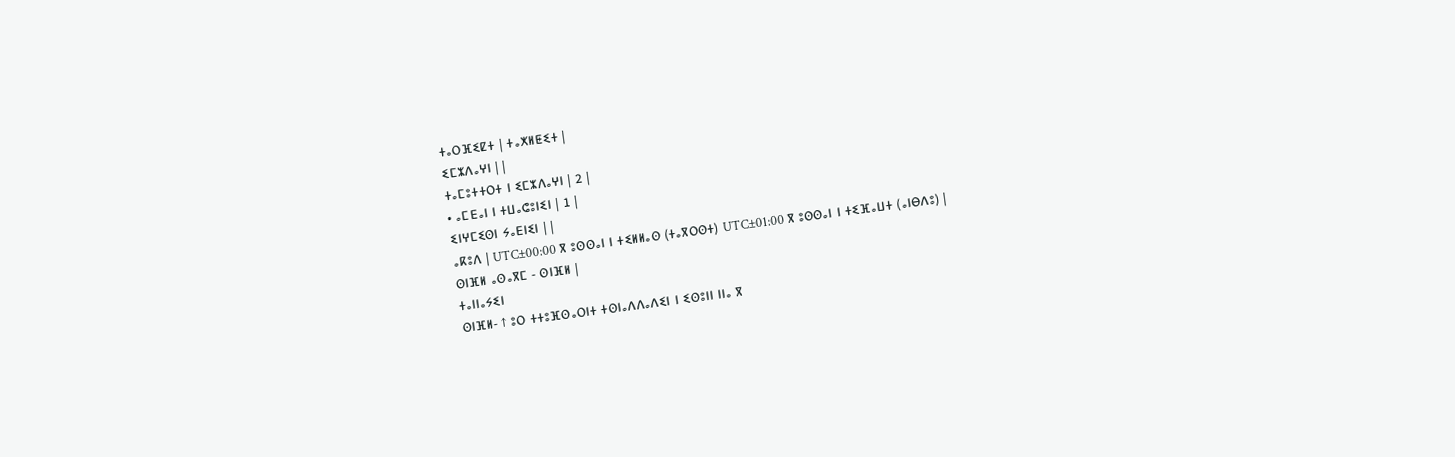ⵜⴰⵔⴼⵉⵇⵜ | ⵜⴰⵅⵍⵟⵉⵜ |
ⵉⵎⵣⴷⴰⵖⵏ | |
ⵜⴰⵎⵓⵜⵜⵔⵜ ⵏ ⵉⵎⵣⴷⴰⵖⵏ | 2 |
• ⴰⵎⴹⴰⵏ ⵏ ⵜⵡⴰⵛⵓⵏⵉⵏ | 1 |
ⵉⵏⵖⵎⵉⵙⵏ ⵢⴰⴹⵏⵉⵏ | |
ⴰⴽⵓⴷ | UTC±00:00 ⴳ ⵓⵙⵙⴰⵏ ⵏ ⵜⵉⵍⵍⴰⵙ (ⵜⴰⴳⵔⵙⵜ) UTC±01:00 ⴳ ⵓⵙⵙⴰⵏ ⵏ ⵜⵉⴼⴰⵡⵜ (ⴰⵏⴱⴷⵓ) |
ⵙⵏⴼⵍ ⴰⵙⴰⴳⵎ - ⵙⵏⴼⵍ |
ⵜⴰⵏⵏⴰⵢⵉⵏ
ⵙⵏⴼⵍ- ↑ ⵓⵔ ⵜⵜⵓⴼⵙⴰⵔⵏⵜ ⵜⵙⵏⴰⴷⴷⴰⴷⵉⵏ ⵏ ⵉⵙⵓⵏⵏ ⵏⵏⴰ ⴳ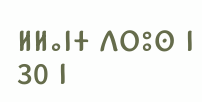ⵍⵍⴰⵏⵜ ⴷⵔⵓⵙ ⵏ 30 ⵏ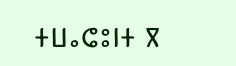ⵜⵡⴰⵛⵓⵏⵜ ⴳ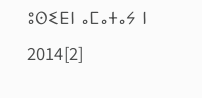ⵓⵙⵉⴹⵏ ⴰⵎⴰⵜⴰⵢ ⵏ 2014[2]